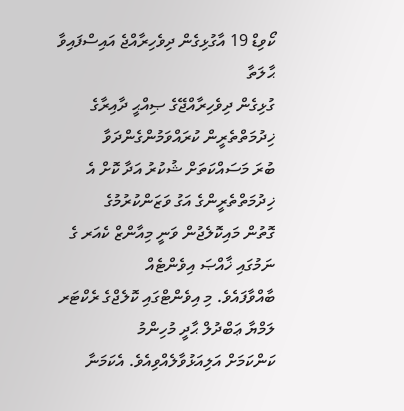ކޯވިޑް 19 އާގުޅިގެން ދިވެހިރާއްޖެ އައިސްފައިވާ ޙާލަތާ
ގުޅިގެން ދިވެހިރާއްޖޭގެ ޞިއްޙީ ދާއިރާގެ ޚިދުމަތްތެރީން ކުރައްވަމުންގެންދަވާ
ބުރަ މަސައްކަތަށް ޝުކުރު އަދާ ކޮށް އެ ޚިދުމަތްތެރީންގެ އަގު ވަޒަންކުރުމުގެ
ގޮތުން މައިކޮލެޖުން ވަނީ މިއާންޒް ކެއަރ ގެ ނަމުގައި ޚާއްޞަ އިވެންޓެއް
ބާއްވާފައެވެ. މި އިވެންޓްގައި ކޮލެޖްގެ ރެކްޓަރ ލަމްޔާ ޢަބްދުލް ޙާދީ މުހިންމު
ކަންކަމަށް އަލިއަޅުވާލެއްވިއެވެ. އެކަމަނާ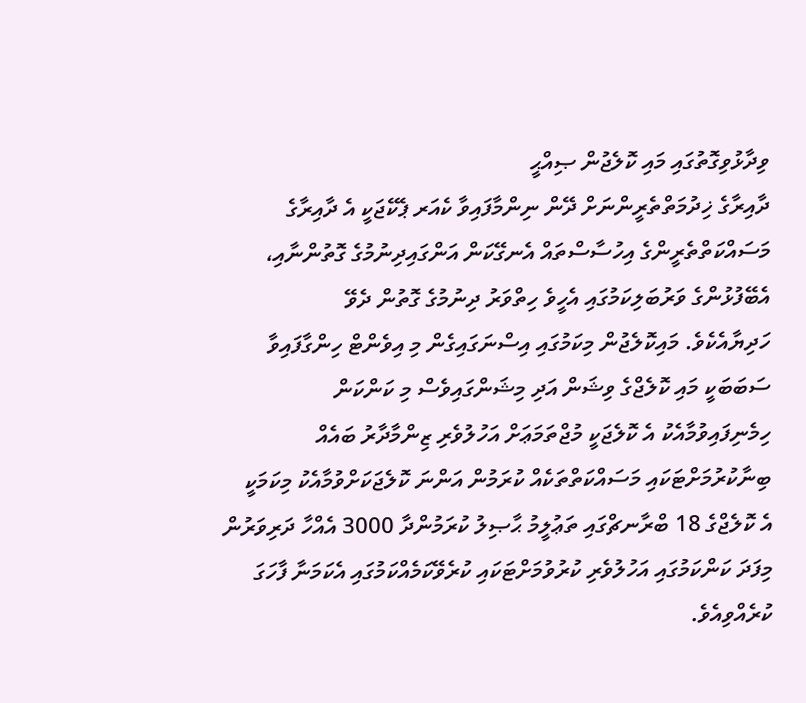ވިދާޅުވިގޮތުގައި މައި ކޮލެޖުން ޞިއްޙީ
ދާއިރާގެ ޚިދުމަތްތެރީންނަށް ދޭން ނިންމާފައިވާ ކެއަރ ޕެކޭޖަކީ އެ ދާއިރާގެ
މަސައްކަތްތެރީންގެ އިހުސާސްތައް އެނގޭކަން އަންގައިދިނުމުގެ ގޮތުންނާއި،
އެބޭފުޅުންގެ ވަރުބަލިކަމުގައި އެހީވެ ހިތްވަރު ދިނުމުގެ ގޮތުން ދެވޭ
ހަދިޔާއެކެވެ. މައިކޮލެޖުން މިކަމުގައި އިސްނަގައިގެން މި އިވެންޓް ހިންގާފައިވާ
ސަބަބަކީ މައި ކޮލެޖްގެ ވިޝަން އަދި މިޝަންގައިވެސް މި ކަންކަން
ހިމެނިފައިވުމާއެކު އެ ކޮލެޖަކީ މުޖްތަމަޢަށް އަހުލުވެރި ޒިންމާދާރު ބައެއް
ބިނާކުރުމަށްޓަކައި މަސައްކަތްތަކެއް ކުރަމުން އަންނަ ކޮލެޖަކަށްވުމާއެކު މިކަމަކީ
އެ ކޮލެޖްގެ 18 ބްރާނޗްގައި ތަޢުލީމު ޙާޞިލު ކުރަމުންދާ 3000 އެއްހާ ދަރިވަރުން
މިފަދަ ކަންކަމުގައި އަހުލުވެރި ކުރުވުމަށްޓަކައި ކުރެވޭކަމެއްކަމުގައި އެކަމަނާ ފާހަގަ
ކުރެއްވިއެވެ.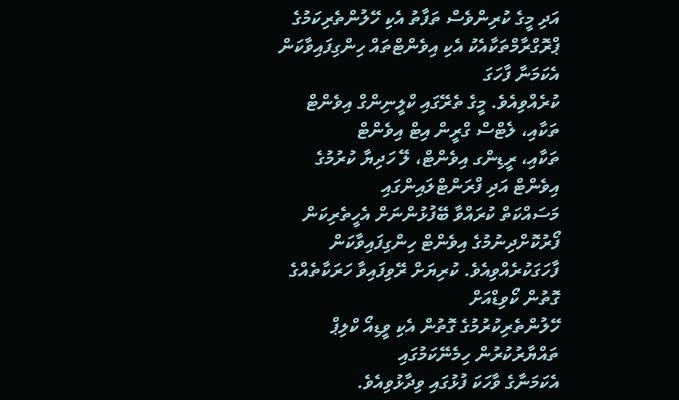އަދި މީގެ ކުރިންވެސް ތަފާތު އެކި ހޭލުންތެރިކަމުގެ
ޕްރޮގްރާމްތަކާއެކު އެކި އިވެންޓްތައް ހިންގިފައިވާކަން އެކަމަނާ ފާހަގަ
ކުރެއްވިއެވެ. މީގެ ތެރޭގައި ކްލީނިންގް އިވެންޓް ތަކާއި، ލެޓްސް ގްރީން އިޓް އިވެންޓް
ތަކާއި، ރީޑިންގ އިވެންޓް، ލޭ ހަދިޔާ ކުރުމުގެ އިވެންޓް އަދި ފްރަންޓްލައިންގައި
މަސައްކަތް ކުރައްވާ ބޭފުޅުންނަށް އެހީތެރިކަން ފޯރުކޮށްދިނުމުގެ އިވެންޓް ހިންގިފައިވާކަން
ފާހަގަކުރެއްވިއެވެ. ކުރިޔަށް ރޭވިފައިވާ ހަރަކާތެއްގެ ގޮތުން ކޯވިޑްއަށް
ހޭލުންތެރިކުރުމުގެ ގޮތުން އެކި ވީޑިއޯ ކްލިޕް ތައްޔާރުކުރުން ހިމެނޭކަމުގައި
އެކަމަނާގެ ވާހަކަ ފުޅުގައި ވިދާޅުވިއެވެ.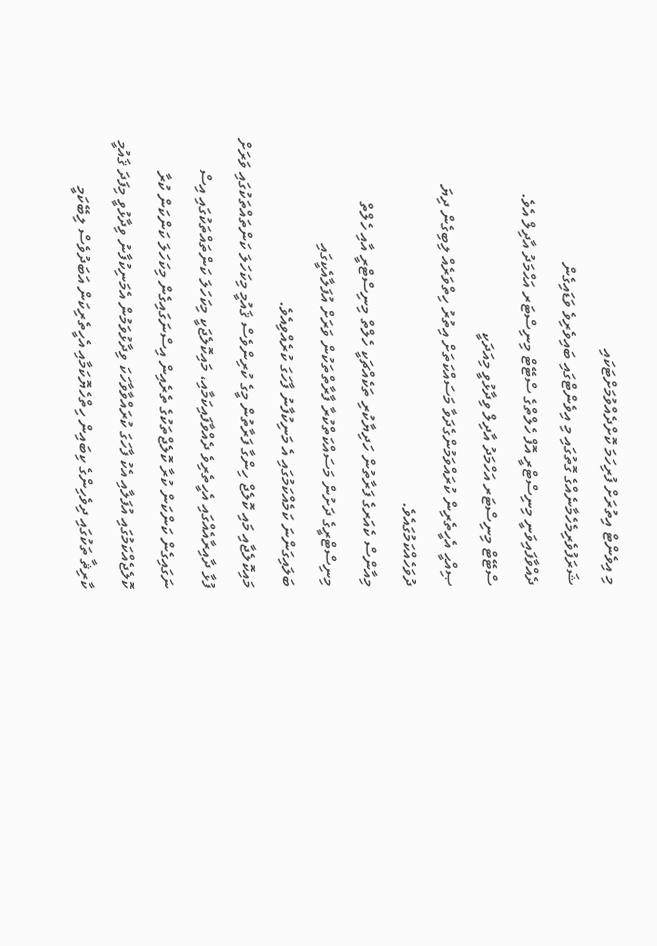މި އިވެންޓް އިތުރަށް ފުރިހަމަ ކޮށްދެއްވުމަށްޓަކައި
ޝަރަފުވެރިމެހެމާނެއްގެ ގޮތުގައި މި އިވެންޓްގައި ބައިވެރިވެ ވަޑައިގެން
ދެއްވާފައިވަނީ މިނިސްޓްރީ އޮފް ހެލްތްގެ ސްޓޭޓް މިނިސްޓަރ އަޙްމަދު އާދިލް އެވެ.
ސްޓޭޓް މިނިސްޓަރ އަހްމަދު އާދިލް ވިދާޅުވީ މިއަދަކީ
ޞިއްޙީ އެހީތެރިން ކުރައްވަމުންގެދަވާ މަސައްކަތަށް އިތުރު ހިތްވަރެއް ލިބިގެން ދިޔަ ދުވަހެއްކަމުގައެވެ.
މިއާންސް ކެއަރގެ ފަރާތުން ހަދިޔާކުރި ތަކެއްޗަކީ ހެލްތް މިނިސްޓްރީ އާއި ހެލްތް
މިނިސްޓްރީގެ ދަށުން މަސައްކަތްކުރާ ފާރާތްތަކުން ވަރަށް އުފަލާއެކީގައި
ބަލައިގަންނަ ކަމެއްކަމުގައި އެ މަނިކުފާނު ފާހަގަ ކުރެއްވިއެވެ.
މައިކޮލެޖާއި މައި ކޮލެޖް ހިންގާ ފަރާތުން މީގެ ކުރިންވެސް ޤައުމީ މިކަހަލަ ކަންތައްތަކުގައި ވަރަށް ފުޅާ ދާއިރާއެއްގައި އެހީތެރިވެ ދެއްވާފައިކަމާއި، މައިކޮލެޖަކީ މިކަހަލަ ކަންތައްތަކުގައި އިސް ނަގައިގެން ކަންކަން ކުރާ ކޮލެޖްތަކުގެ ތެރެއިން އިސްނަގައިގެން މިކަހަލަ ކަންކަން ކުރާ ކޮލެޖެއްކަމުގައި އުފަލާއި އެކު ފާހަގަ ކުރައްވާވާހަކަ ވިދާޅުވަމުން އެމަނިކުފާނު ވިދާޅުވީ މިފަދަ ޤައުމީ ކާރިޘާ ތަކުގައި ދިވެހިންގެ ކިބައިން ހިތްހެޔޮކަމާއި އެހީތެރިކަން އަބަދުވެސް ލިބޭކަމީ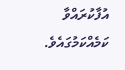އުފާކުރައްވާ ކަމެއްކަމުގައެވެ.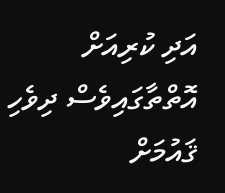އަދި ކުރިއަށް އޮތްތާގައިވެސް ދިވެހި ޤައުމަށް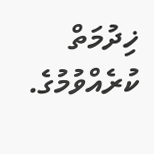ޚިދުމަތް ކުރެއްވުމުގެ.